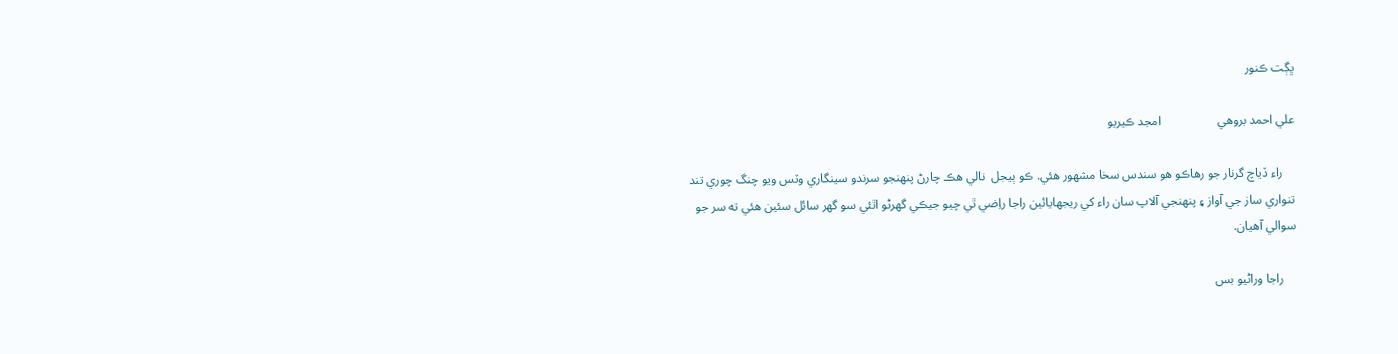ڀڳت ڪنور

علي احمد بروهي                  امجد ڪيريو

    راء ڏياچ گرنار جو رهاڪو هو سندس سخا مشهور هئي. ڪو ٻيجل  نالي هڪ چارڻ پنهنجو سرندو سينگاري وٽس ويو چنگ چوري تند تنواري ساز جي آواز ۽ پنهنجي آلاپ سان راء کي ريجهايائين راجا راِضي ٿي چيو جيڪي گهرڻو اٿئي سو گهر سائل سئين هئي ته سر جو سوالي آهيان.

    راجا وراڻيو بس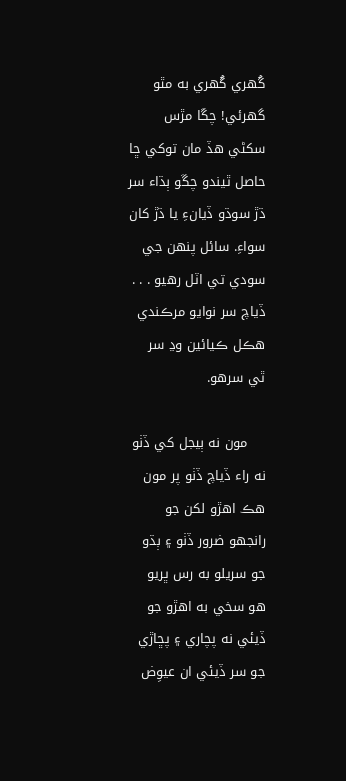گُهري گُهري به مٿو گهرئي! چڱا مڙس سکڻي هڏ مان توکي ڇا حاصل ٿيندو چڱو ٻڌاء سر ڌڙ سوڌو ڏيانءِ يا ڌڙ کان سواءِ. سائل پنهن جي سودي تي اٽل رهيو . . . ڏياچ سر نوايو مرڪندي هڪل ڪيائين وڍ سر ٿي سرهو.

    مون نه ٻيجل کي ڏٺو نه راء ڏياچ ڏٺو پر مون هڪ اهڙو لکن جو رانجهو ضرور ڏٺو ۽ ٻڌو جو سريلو به رس ڀريو هو سخي به اهڙو جو ڏيئي نه پچاري ۽ پڇاڙي جو سر ڏيئي ان عيوِض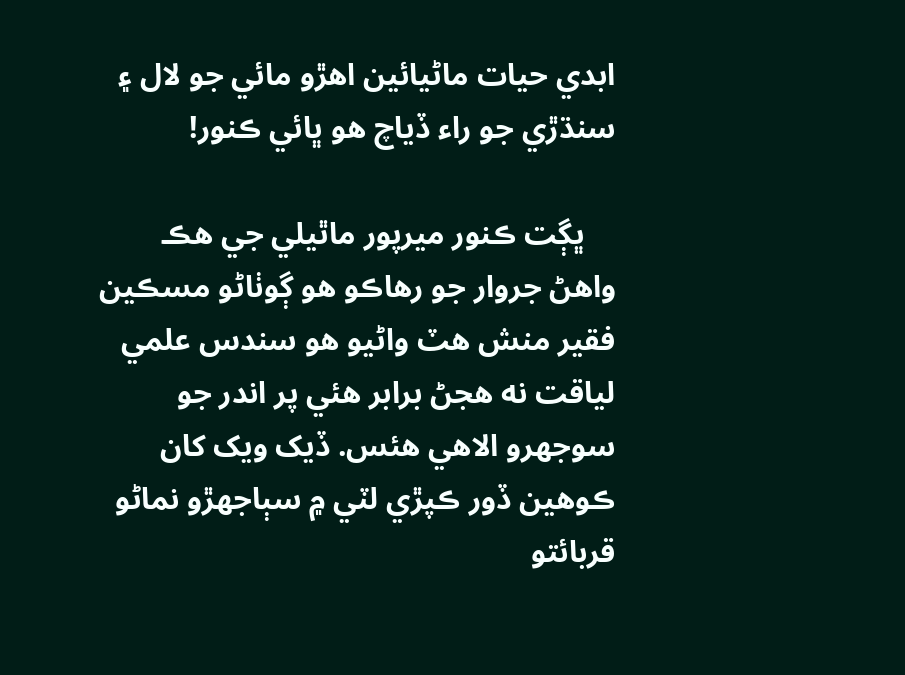ابدي حيات ماڻيائين اهڙو مائي جو لال ۽ سنڌڙي جو راء ڏياچ هو ڀائي ڪنور!

    ڀڳت ڪنور ميرپور ماٿيلي جي هڪ واهڻ جروار جو رهاڪو هو ڳوٺاڻو مسڪين فقير منش هٽ واڻيو هو سندس علمي لياقت نه هجڻ برابر هئي پر اندر جو سوجهرو الاهي هئس. ڏيک ويک کان ڪوهين ڏور ڪپڙي لٽي ۾ سٻاجهڙو نماڻو قربائتو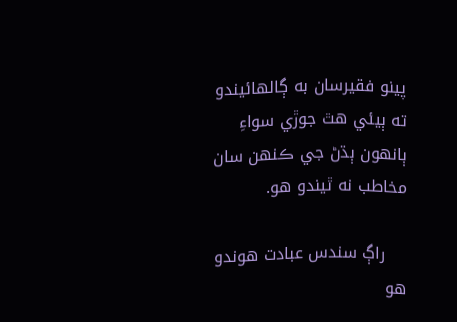پينو فقيرسان به ڳالهائيندو ته ٻيئي هٿ جوڙي سواءِ ٻانهون ٻڌڻ جي ڪنهن سان مخاطب نه ٿيندو هو.

    راڳ سندس عبادت هوندو هو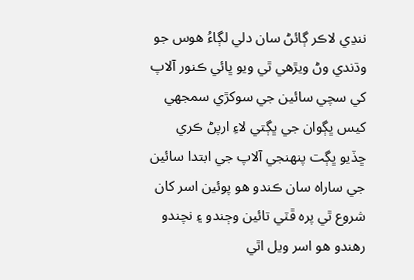ننڍي لاڪر ڳائڻ سان دلي لڳاءُ هوس جو وڌندي وڻ ويڙهي ٿي ويو ڀائي ڪنور آلاپ کي سچي سائين جي سوکڙي سمجهي کيس ڀڳوان جي ڀڳتي لاءِ ارپڻ ڪري ڇڏيو ڀڳت پنهنجي آلاپ جي ابتدا سائين جي ساراه سان ڪندو هو پوئين اسر کان شروع ٿي پره ڦٽي تائين وڄندو ۽ نچندو رهندو هو اسر ويل اٿي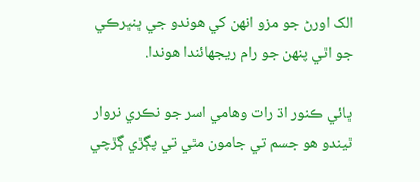الک اورڻ جو مزو انهن کي هوندو جي ڀنڀرڪي جو اٿي پنهن جو رام ريجهائندا هوندا.

ڀائي ڪنور اڌ رات وهامي اسر جو نڪري نروار ٿيندو هو جسم تي جامون مٿي تي پڳڙي ڳڙچي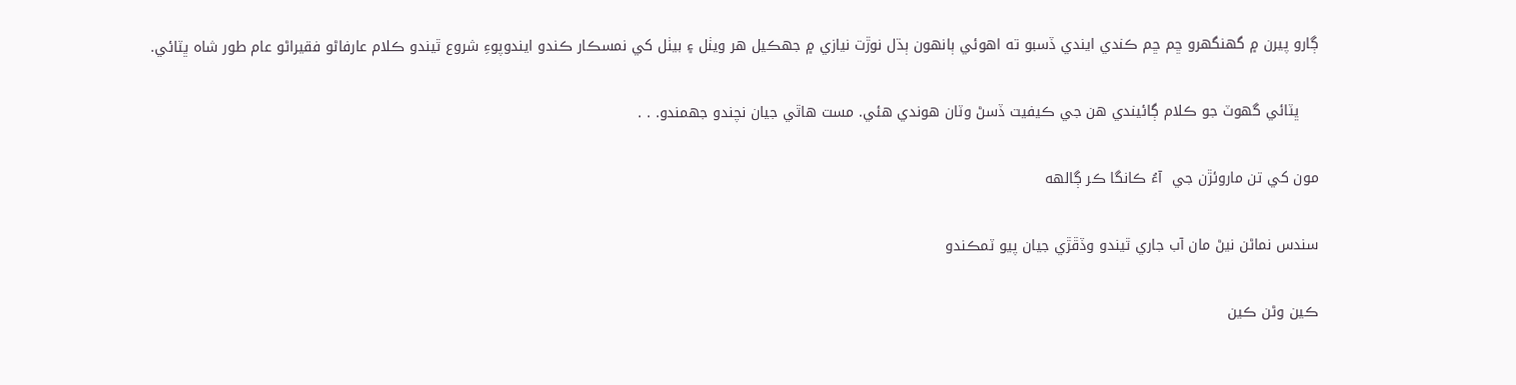ڳارو پيرن ۾ گهنگهرو ڇم ڇم ڪندي ايندي ڏسبو ته اهوئي ٻانهون ٻڌل نوڙت نيازي ۾ جهڪيل هر ويٺل ۽ بيٺل کي نمسڪار ڪندو ايندوپوءِ شروع ٿيندو ڪلام عارفاڻو فقيراڻو عام طور شاه ڀٽائي.

    ڀٽائي گهوٽ جو ڪلام ڳائيندي هن جي ڪيفيت ڏسڻ وٽان هوندي هئي. مست هاٿي جيان نچندو جهمندو. . .

مون کي تن ماروئڙن جي  آءُ ڪانگا ڪر ڳالهه

سندس نماڻن نيڻ مان آب جاري ٿيندو وڏڦڙي جيان پيو ٽمڪندو

ڪين وڻن ڪين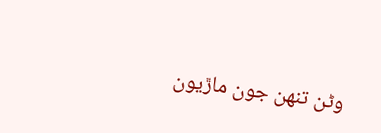وڻن تنهن جون ماڙيون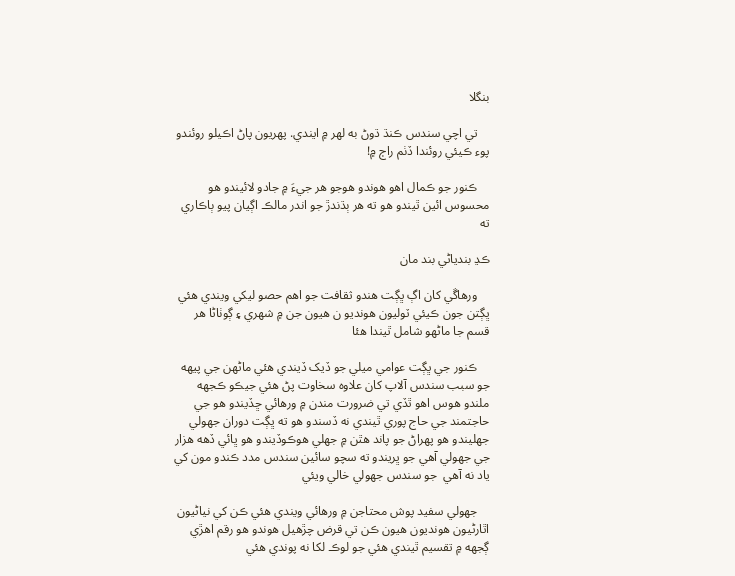بنگلا

    تي اچي سندس ڪنڌ ڌوڻ به لهر ۾ ايندي. پهريون پاڻ اڪيلو روئندو پوء ڪيئي روئندا ڏٺم راڄ ۾!

    ڪنور جو ڪمال اهو هوندو هوجو هر جيءَ ۾ جادو لائيندو هو محسوس ائين ٿيندو هو ته هر ٻڌندڙ جو اندر مالڪ اڳيان پيو ٻاڪاري ته

ڪڍ بندياڻي بند مان

    ورهاڱي کان اڳ ڀڳت هندو ثقافت جو اهم حصو ليکي ويندي هئي ڀڳتن جون ڪيئي ٽوليون هونديو ن هيون جن ۾ شهري ۽ ڳوٺاڻا هر قسم جا ماڻهو شامل ٿيندا هئا

    ڪنور جي ڀڳت عوامي ميلي جو ڏيک ڏيندي هئي ماڻهن جي پيهه جو سبب سندس آلاپ کان علاوه سخاوت پڻ هئي جيڪو ڪجهه ملندو هوس اهو ٿڏي تي ضرورت مندن ۾ ورهائي ڇڏيندو هو جي حاجتمند جي حاج پوري ٿيندي نه ڏسندو هو ته ڀڳت دوران جهولي جهليندو هو پهراڻ جو پاند هٿن ۾ جهلي هوڪوڏيندو هو ڀائي ڏهه هزار جي جهولي آهي جو ڀريندو ته سچو سائين سندس مدد ڪندو مون کي ياد نه آهي  جو سندس جهولي خالي ويئي

    جهولي سفيد پوش محتاجن ۾ ورهائي ويندي هئي ڪن کي نياڻيون اٿارڻيون هونديون هيون ڪن تي قرض چڙهيل هوندو هو رقم اهڙي ڳجهه ۾ تقسيم ٿيندي هئي جو لوڪ لکا نه پوندي هئي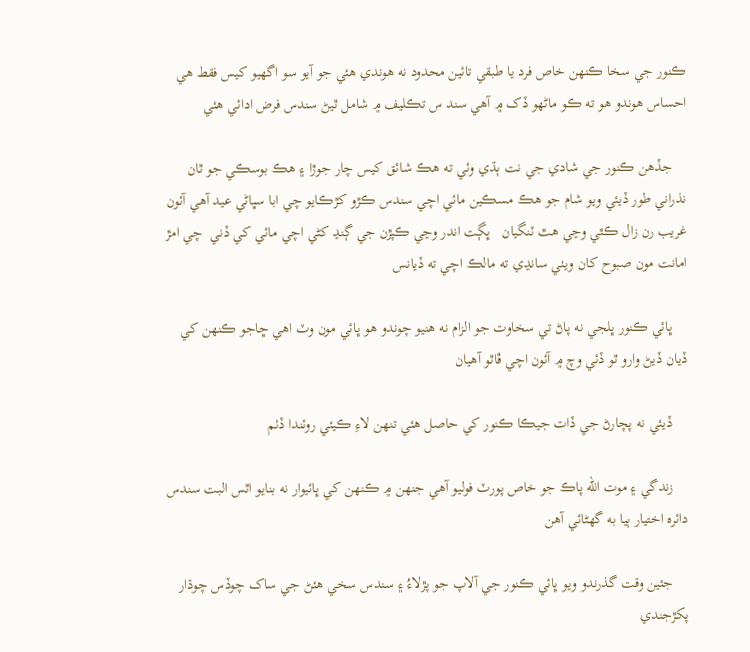ڪنور جي سخا ڪنهن خاص فرد يا طبقي تائين محدود نه هوندي هئي جو آيو سو اگهيو کيس فقط هي احساس هوندو هو ته ڪو ماڻهو ڏک ۾ آهي سند س تڪليف ۾ شامل ٿيڻ سندس فرض ادائي هئي

    جڏهن ڪنور جي شادي جي نت ٻڌي وئي ته هڪ شائق کيس چار جوڙا ۽ هڪ بوسڪي جو ٿان نذراني طور ڏيئي ويو شام جو هڪ مسڪين مائي اچي سندس ڪڙو کڙڪايو چي ابا سڀاڻي عيد آهي آئون غريب رن زال ڪٿي وڃي هٿ ٽنگيان   ڀڳت اندر وڃي ڪپڙن جي ڳنڍ کڻي اچي مائي کي ڏني  چي امڙ امانت مون صبوح کان ويٺي سانڍي ته مالڪ اچي ته ڏيانس

    ڀائي ڪنور ڀلجي نه پاڻ تي سخاوت جو الزام نه هنيو چوندو هو ڀائي مون وٽ اهي ڇاجو ڪنهن کي ڏيان ڏيڻ وارو ٿو ڏئي وچ ۾ آئون اچي ڦاٿو آهيان

    ڏيئي نه پچارڻ جي ڏات جيڪا ڪنور کي حاصل هئي تنهن لاءِ ڪيئي روئندا ڏٺم

    زندگي ۽ موت الله پاڪ جو خاص پورٽ فوليو آهي جنهن ۾ ڪنهن کي ڀائيوار نه بنايو اٿس البت سندس دائره اختيار ٻيا به گهڻائي آهن

    جئين وقت گذرندو ويو ڀائي ڪنور جي آلاپ جو پڙلاءُ ۽ سندس سخي هئڻ جي ساک چوڏس چوڌار پکڙجندي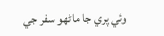وئي پري جا ماڻهو سفر جي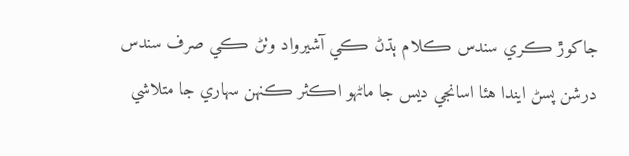جاکوڙ ڪري سندس ڪلام ٻڌڻ ڪي آشيرواد وٺڻ ڪي صرف سندس درشن پسڻ ايندا هئا اسانجي ديس جا ماڻهو اڪثر ڪنهن سهاري جا متلاشي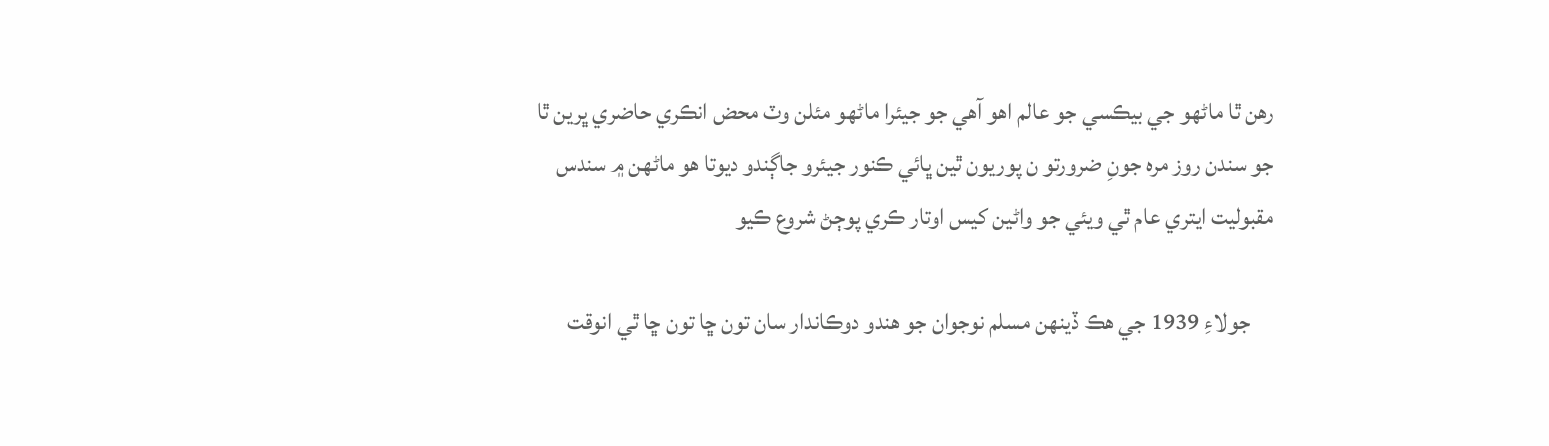رهن ٿا ماڻهو جي بيڪسي جو عالم اهو آهي جو جيئرا ماڻهو مئلن وٽ محض انڪري حاضري ڀرين ٿا جو سندن روز مره جونِ ضرورتو ن پوريون ٿين ڀائي ڪنور جيئرو جاڳندو ديوتا هو ماڻهن ۾ سندس مقبوليت ايتري عام ٿي ويئي جو واڻين کيس اوتار ڪري پوڄڻ شروع ڪيو

     جولاءِ 1939 جي هڪ ڏينهن مسلم نوجوان جو هندو دوڪاندار سان تون ڇا تون ڇا ٿي انوقت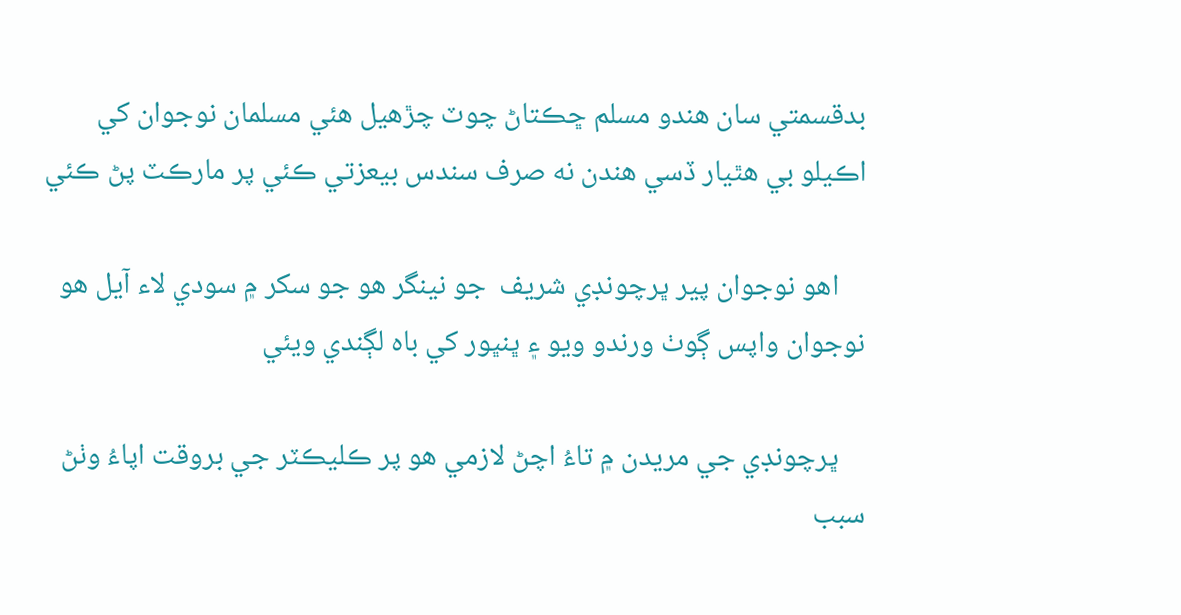بدقسمتي سان هندو مسلم ڇڪتاڻ چوٽ چڙهيل هئي مسلمان نوجوان کي اڪيلو بي هٿيار ڏسي هندن نه صرف سندس بيعزتي ڪئي پر مارڪٽ پڻ ڪئي

    اهو نوجوان پير ڀرچونڊي شريف  جو نينگر هو جو سکر ۾ سودي لاء آيل هو نوجوان واپس ڳوٺ ورندو ويو ۽ ڀنڀور کي باه لڳندي ويئي

    ڀرچونڊي جي مريدن ۾ تاءُ اچڻ لازمي هو پر ڪليڪٽر جي بروقت اپاءُ وٺڻ سبب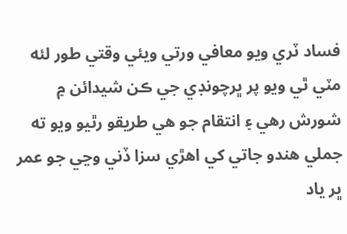فساد ٽري ويو معافي ورتي ويئي وقتي طور لئه مٽي ٿي ويو پر ڀرچونڊي جي ڪن شيدائن ۾ شورش رهي ۽ انتقام جو هي طريقو رٿيو ويو ته جملي هندو جاتي کي اهڙي سزا ڏني وڃي جو عمر ڀر ياد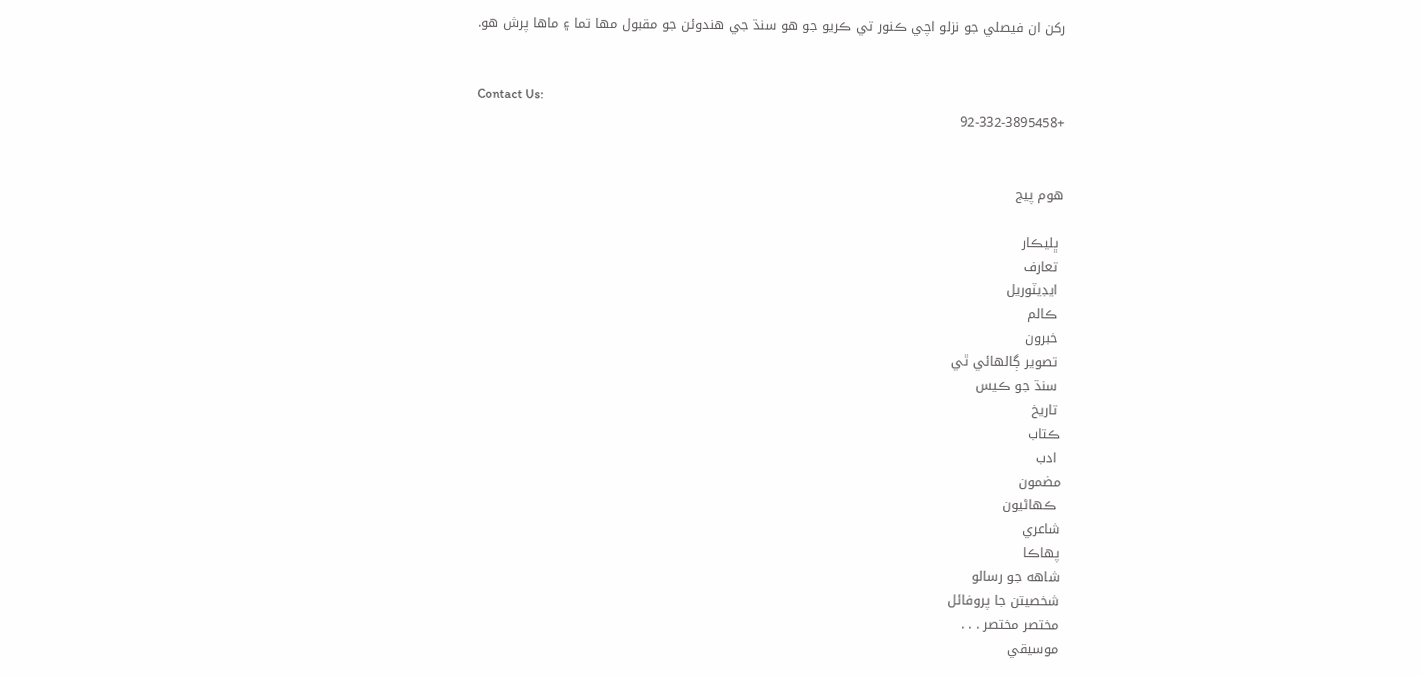رکن ان فيصلي جو نزلو اچي ڪنور تي ڪريو جو هو سنڌ جي هندوئن جو مقبول مها تما ۽ ماها پرش هو.


Contact Us:
+92-332-3895458


هوم پيج

 ڀليڪار
 تعارف
 ايڊيٽوريل
 ڪالم
 خبرون
 تصوير ڳالهائي ٿي
 سنڌ جو ڪيس
 تاريخ
ڪتاب
 ادب
مضمون
 ڪهاڻيون
شاعري
پهاڪا
شاهه جو رسالو
شخصيتن جا پروفائل
مختصر مختصر . . .
موسيقي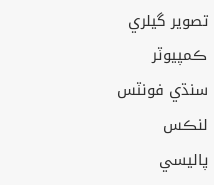تصوير گيلري
ڪمپيوٽر
سنڌي فونٽس
لنڪس
پاليسي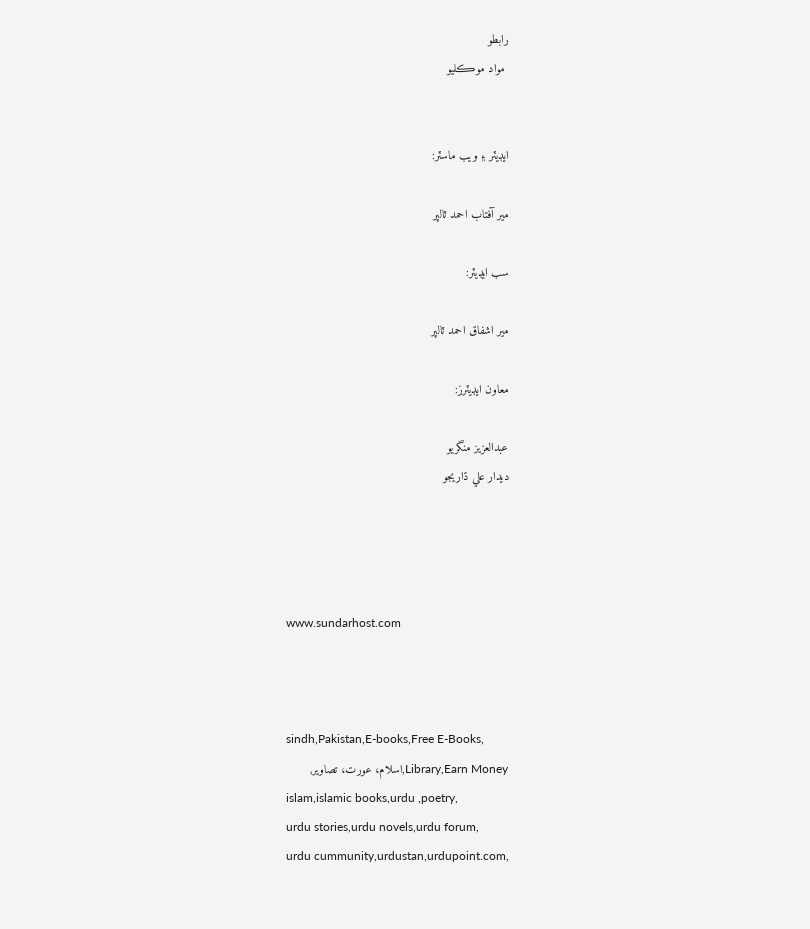رابطو
 مواد موڪليو


ايڊيٽر ۽ ويب ماسٽر:

مير آفتاب احمد ٽالپر

سب ايڊيٽر:

مير اشفاق احمد ٽالپر

معاون ايڊيٽرز:

عبدالعزيز منگريو
ديدار علي ڌاريجو




www.sundarhost.com



sindh,Pakistan,E-books,Free E-Books,
Library,Earn Money,اسلام، عورت، تصاوير,
islam,islamic books,urdu ,poetry,
urdu stories,urdu novels,urdu forum,
urdu cummunity,urdustan,urdupoint.com,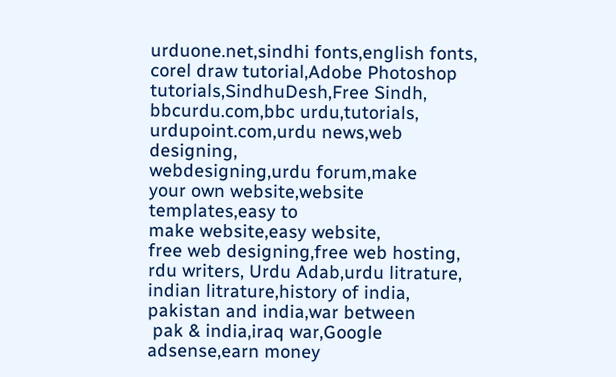urduone.net,sindhi fonts,english fonts,
corel draw tutorial,Adobe Photoshop tutorials,SindhuDesh,Free Sindh,
bbcurdu.com,bbc urdu,tutorials,
urdupoint.com,urdu news,web designing,
webdesigning,urdu forum,make
your own website,website templates,easy to
make website,easy website,
free web designing,free web hosting,
rdu writers, Urdu Adab,urdu litrature,
indian litrature,history of india,
pakistan and india,war between
 pak & india,iraq war,Google adsense,earn money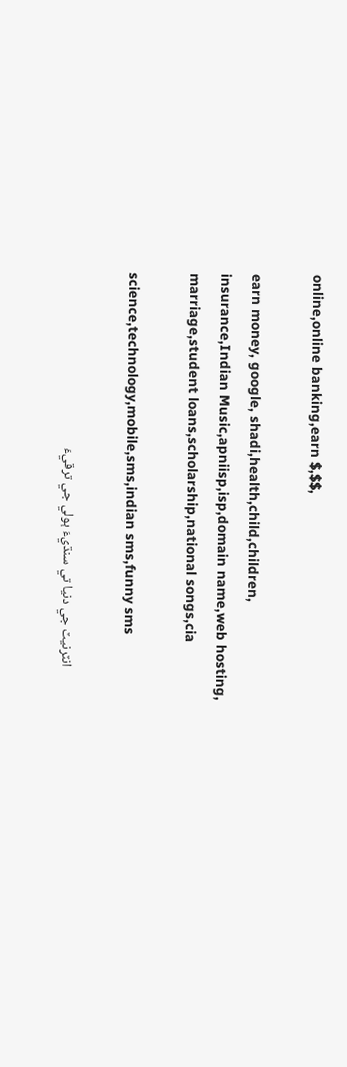online,online banking,earn $,$$,

earn money, google, shadi,health,child,children,
insurance,Indian Music,apniisp,isp,domain name,web hosting,
marriage,student loans,scholarship,national songs,cia

science,technology,mobile,sms,indian sms,funny sms

          انٽرنيٽ جي دنيا تي سنڌيءَ ٻولي جي ترقيءَ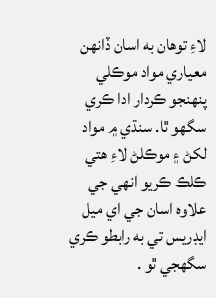لاءِ توهان به اسان ڏانهن معياري مواد موڪلي پنهنجو ڪردار ادا ڪري سگهو ٿا. سنڌي ۾ مواد لکڻ ۽ موڪلڻ لاءِ هتي ڪلڪ ڪريو انهي جي علاوه اسان جي اي ميل ايڊريس تي به رابطو ڪري سگهجي ٿو .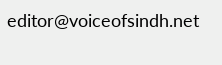editor@voiceofsindh.net